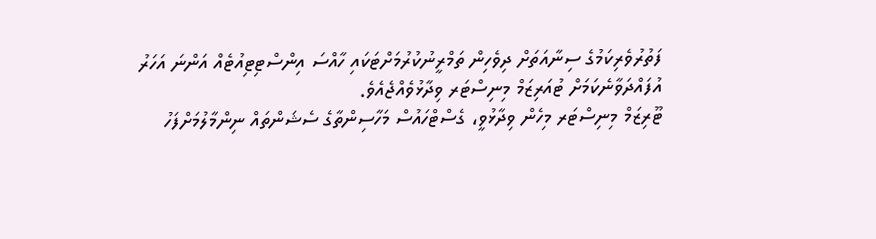ފަތުރުވެރިކަމުގެ ސިނާއަތަށް ދިވެހިން ތަމްރީނުކުރުމަށްޓަކައި ހާއްސަ އިންސްޓިޓިއުޓެއް އަންނަ އަހަރު އުފައްދަވާނެކަމަށް ޓުއަރިޒަމް މިނިސްޓަރ ވިދާޅުވެއްޖެއެވެ.
ޓޫރިޒަމް މިނިސްޓަރ މިހެން ވިދާޅުވީ، ގެސްޓްހައުސް މަހާސިންތާގެ ސެޝަންތައް ނިންމާލުމަށްފަހު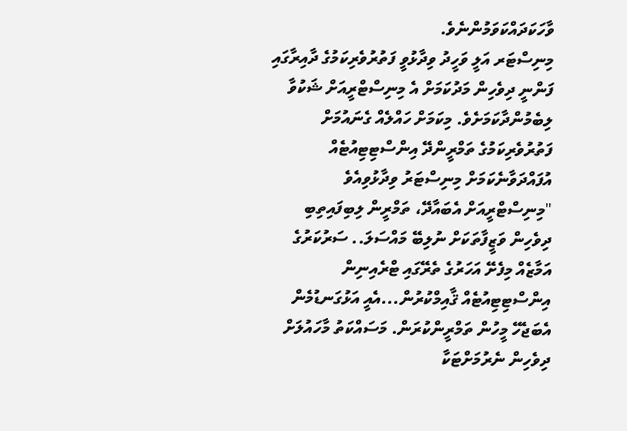ވާހަކަދައްކަވަމުންނެވެ.
މިނިސްޓަރ އަލީ ވަހީދު ވިދާޅުވީ ފަތުރުވެރިކަމުގެ ދާއިރާގައި ފަންނީ ދިވެހިން މަދުކަމަށް އެ މިނިސްޓްރީއަށް ޝަކުވާ ލިބެމުންދާކަމަށެވެ. މިކަމަށް ހައްލެއް ގެނައުމަށް ފަތުރުވެރިކަމުގެ ތަމްރީންދޭ އިންސްޓިޓިއުޓެއް އުފައްދަވާނެކަމަށް މިނިސްޓަރު ވިދާޅުވިއެވެ
"މިނިސްޓްރީއަށް އެބައާދޭ، ތަމްރީން ލިބިފައިތިބި ދިވެހިން ވަޒީފާތަކަށް ނުލިބޭ މައްސަލަ.. ސަރުކަރުގެ އަމާޒެއް މިފެށޭ އަހަރުގެ ތެރޭގައި ޓްރެއިނިން އިންސްޓިޓިއުޓެއް ޤާއިމްކުރުން...އެއީ އަޅުގަނޑުމެން އެބަޖެހޭ މީހުން ތަމްރީންކުރަން. މަސައްކަތު މާހައުލަށް ދިވެހިން ނެރުމަށްޓަކާ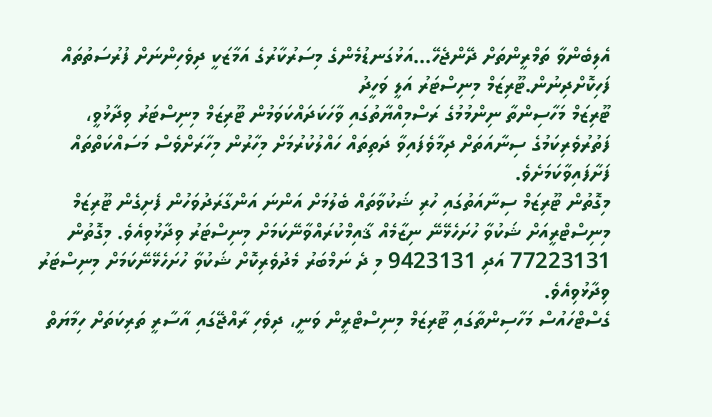އެލިބެންވާ ތަމްރީންތަށް ދޭންޖެހޭ...އަޅުގަނޑުމެންގެ މިސަރުކާރުގެ އަމާޒަކީ ދިވެހިންނަށް ފުރުސަތުތައް ފަހިކޮށްދިނުން.ޓޫރިޒަމް މިނިސްޓަރު އަލީ ވަހީދު
ޓޫރިޒަމް މަހާސިންތާ ނިންމުމުގެ ރަސްމިއްޔާތުގައި ވާހަކަދައްކަވަމުން ޓޫރިޒަމް މިނިސްޓަރު ވިދާޅުވީ، ފަތުރުވެރިކަމުގެ ސިނާއަތަށް ދިމާވެފައިވާ ދަތިތައް ހައްލުކުރުމަށް މިހާރުން މިހާރަށްވެސް މަސައްކަތްތައް ފަށާފައިވާކަމަށެވެ.
މިގޮތުން ޓޫރިޒަމް ސިނާއަތުގައި ހުރި ޝަކުވާތައް ބެލުމަށް އަންނަ އަންގާރަދުވަހުން ފެށިގެން ޓޫރިޒަމް މިނިސްޓްރީއަށް ޝަކުވާ ހުށަހެޅޭނޭ ނިޒާމެއް ޤާއިމްކުރައްވާނޭކަމަށް މިނިސްޓަރު ވިދާޅުވިއެވެ. މިގޮތުން 77223131 އަދި 9423131 މި ދެ ނަމްބަރު މެދުވެރިކޮށް ޝަކުވާ ހުށަހެޅޭނޭކަމަށް މިނިސްޓަރު ވިދާޅުވިއެވެ.
ގެސްޓްހައުސް މަހާސިންތާގައި ޓޫރިޒަމް މިނިސްޓްރީން ވަނީ، ދިވެހި ރާއްޖޭގައި އާސާރީ ތަރިކަތަށް ހިމާޔަތް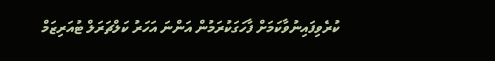ކުރެވިފައިނުވާކަމަށް ފާހަގަކުރަމުން އަންނަ އަހަރު ކަލްޗަރަލް ޓުއަރިޒަމް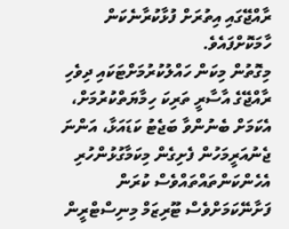ރާއްޖޭގައި އިތުރަށް ފުޅާކުރާނެކަން ހާމަކޮށްފައެވެ.
މިގޮތުން މިކަން ހައްލުކުރުމަށްޓަކައި ދިވެހި ރާއްޖޭގެ އާސާރީ ތަރިކަ ހިމާޔަތްކުރުމަށް، އެކަމަށް ބެނުންވާ ބަޖެޓު ކަޑައަޅާ، އަންނަ ޖެނުއަރީމަހުން ފެށިގެން މިކަމާގުޅުންހުރި އެހެންކަންތައްތައްވެސް ކުރަން ފަށާނޭކަމަށްވެސް ޓޫރިޒަމް މިނިސްޓްރީން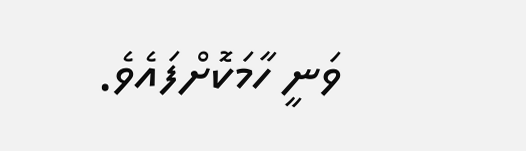ވަނީ ހާމަކޮށްފައެވެ.